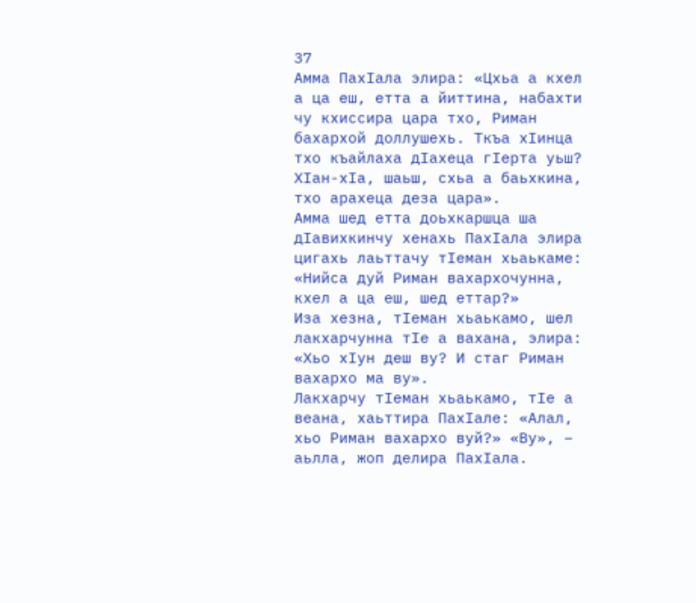37
Амма ПахІала элира: «Цхьа а кхел а ца еш, етта а йиттина, набахти чу кхиссира цара тхо, Риман бахархой доллушехь. Ткъа хІинца тхо къайлаха дІахеца гІерта уьш? ХІан-хІа, шаьш, схьа а баьхкина, тхо арахеца деза цара».
Амма шед етта доьхкаршца ша дІавихкинчу хенахь ПахІала элира цигахь лаьттачу тІеман хьаькаме: «Нийса дуй Риман вахархочунна, кхел а ца еш, шед еттар?»
Иза хезна, тІеман хьаькамо, шел лакхарчунна тІе а вахана, элира: «Хьо хІун деш ву? И стаг Риман вахархо ма ву».
Лакхарчу тІеман хьаькамо, тІе а веана, хаьттира ПахІале: «Алал, хьо Риман вахархо вуй?» «Ву», – аьлла, жоп делира ПахІала.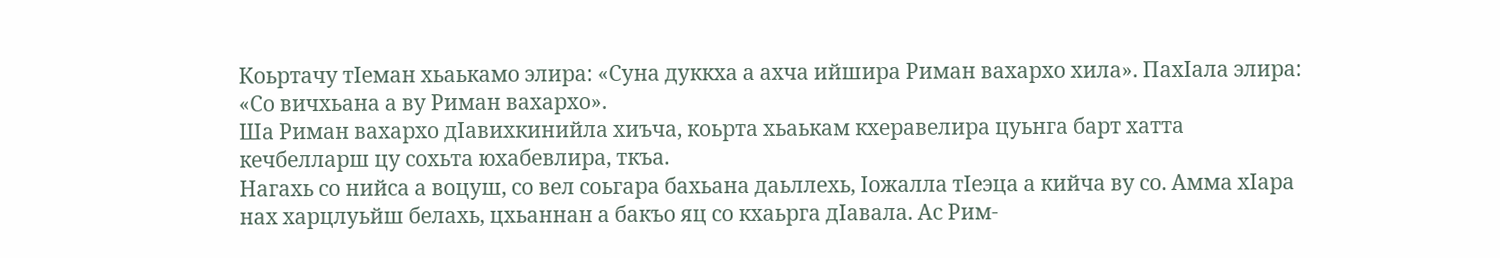Коьртачу тІеман хьаькамо элира: «Суна дуккха а ахча ийшира Риман вахархо хила». ПахІала элира: «Со вичхьана а ву Риман вахархо».
Ша Риман вахархо дІавихкинийла хиъча, коьрта хьаькам кхеравелира цуьнга барт хатта кечбелларш цу сохьта юхабевлира, ткъа.
Нагахь со нийса а воцуш, со вел соьгара бахьана даьллехь, Іожалла тІеэца а кийча ву со. Амма хІара нах харцлуьйш белахь, цхьаннан а бакъо яц со кхаьрга дІавала. Ас Рим-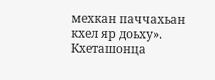мехкан паччахьан кхел яр доьху».
Кхеташонца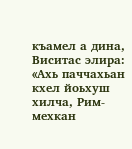къамел а дина, Виситас элира: «Ахь паччахьан кхел йоьхуш хилча, Рим-мехкан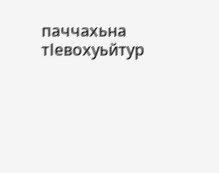паччахьна тІевохуьйтур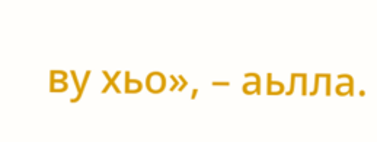ву хьо», – аьлла.